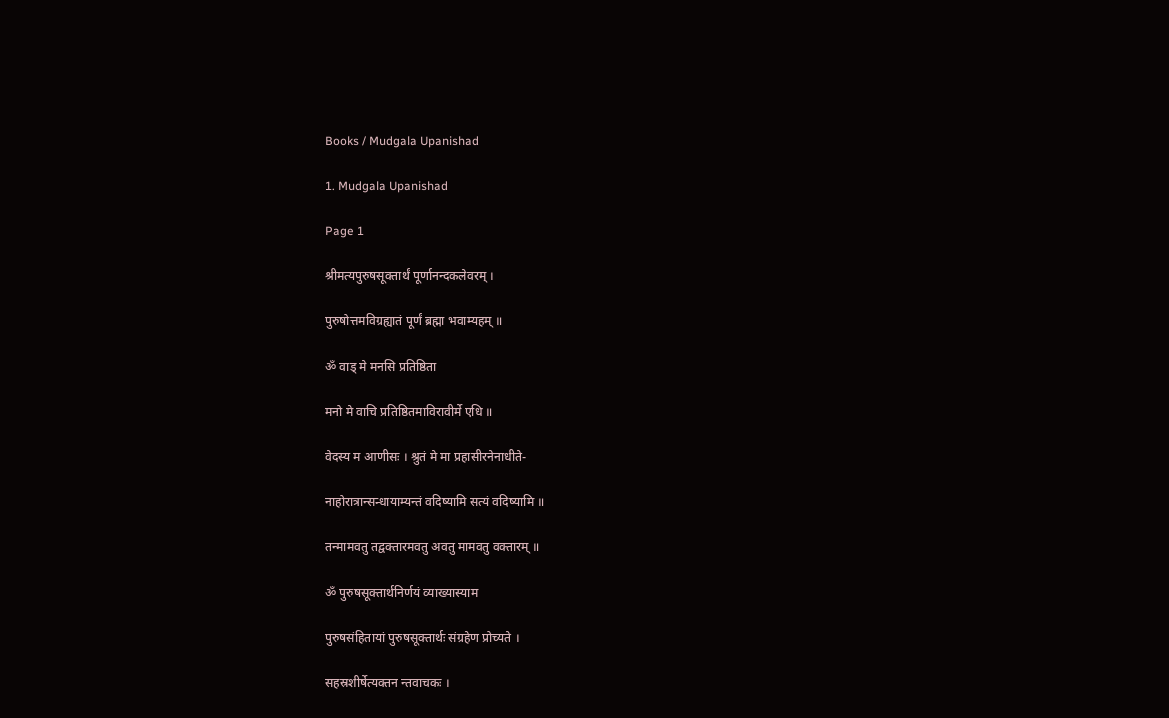Books / Mudgala Upanishad

1. Mudgala Upanishad

Page 1

श्रीमत्यपुरुषसूक्तार्थं पूर्णानन्दकलेवरम् ।

पुरुषोत्तमविग्रह्यातं पूर्णं ब्रह्मा भवाम्यहम् ॥

ॐ वाड् मे मनसि प्रतिष्ठिता

मनो मे वाचि प्रतिष्ठितमाविरावीर्मे एधि ॥

वेदस्य म आणीसः । श्रुतं मे मा प्रहासीरनेनाधीते-

नाहोरात्रान्सन्धायाम्यन्तं वदिष्यामि सत्यं वदिष्यामि ॥

तन्मामवतु तद्वक्तारमवतु अवतु मामवतु वक्तारम् ॥

ॐ पुरुषसूक्तार्थनिर्णयं व्याख्यास्याम

पुरुषसंहितायां पुरुषसूक्तार्थः संग्रहेण प्रोच्यते ।

सहस्रशीर्षेत्यक्तन न्तवाचकः ।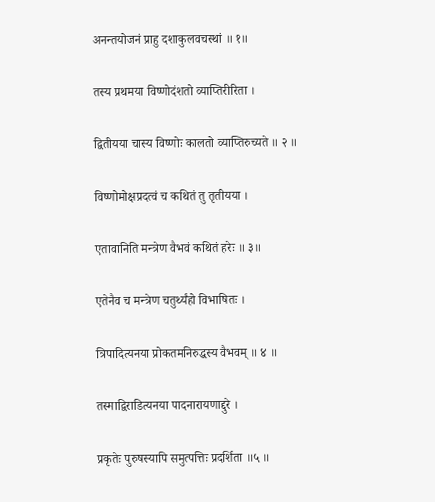अनन्तयोजनं प्राहु दशाकुलवचस्थां ॥ १॥

तस्य प्रथमया विष्णोदंशतो व्याप्तिरीरिता ।

द्वितीयया चास्य विष्णोः कालतो व्याप्तिरुच्यते ॥ २ ॥

विष्णोमोक्षप्रदत्वं च कथितं तु तृतीयया ।

एतावानिति मन्त्रेण वैभवं कथितं हरेः ॥ ३॥

एतेनैव च मन्त्रेण चतुर्थ्यंहो विभाषितः ।

त्रिपादित्यनया प्रोकतमनिरुद्धस्य वैभवम् ॥ ४ ॥

तस्माद्विराडित्यनया पादनारायणाद्दुरे ।

प्रकृतेः पुरुषस्यापि समुत्पत्तिः प्रदर्शिता ॥५ ॥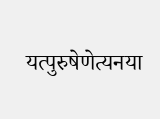यत्पुरुषेणेत्यनया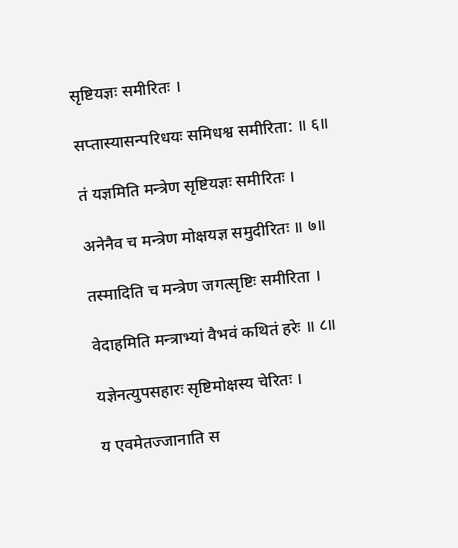सृष्टियज्ञः समीरितः ।

सप्तास्यासन्परिधयः समिधश्व समीरिता: ॥ ६॥

तं यज्ञमिति मन्त्रेण सृष्टियज्ञः समीरितः ।

अनेनैव च मन्त्रेण मोक्षयज्ञ समुदीरितः ॥ ७॥

तस्मादिति च मन्त्रेण जगत्सृष्टिः समीरिता ।

वेदाहमिति मन्त्राभ्यां वैभवं कथितं हरेः ॥ ८॥

यज्ञेनत्युपसहारः सृष्टिमोक्षस्य चेरितः ।

य एवमेतज्जानाति स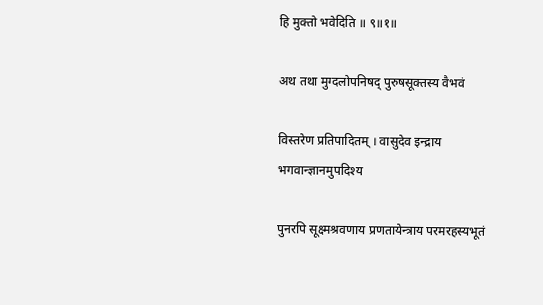हि मुक्तो भवेदिति ॥ ९॥१॥

अथ तथा मुग्दलोपनिषद् पुरुषसूक्तस्य वैभवं

विस्तरेण प्रतिपादितम् । वासुदेव इन्द्राय भगवान्ज्ञानमुपदिश्य

पुनरपि सूक्ष्मश्रवणाय प्रणतायेन्त्राय परमरहस्यभूतं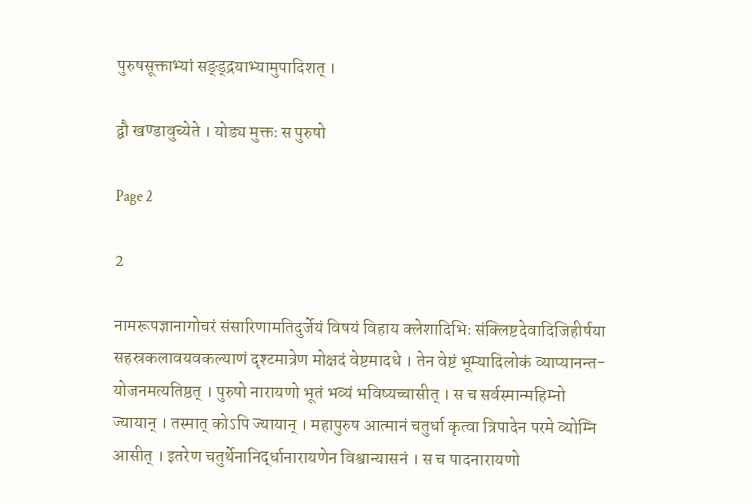पुरुषसूक्ताभ्यां सङ्ड्द्रयाभ्यामुपादिशत् ।

द्वौ खण्डावुच्येते । योड्य मुक्तः स पुरुषो

Page 2

2

नामरूपज्ञानागोचरं संसारिणामतिदुर्जेयं विषयं विहाय क्लेशादिभिः संक्लिष्टदेवादिजिहीर्षया सहस्रकलावयवकल्याणं दृश्टमात्रेण मोक्षदं वेष्टमादधे । तेन वेष्टं भूम्यादिलोकं व्याप्यानन्त-योजनमत्यतिष्ठत् । पुरुषो नारायणो भूतं भव्यं भविष्यच्चासीत् । स च सर्वस्मान्महिम्नो ज्यायान् । तस्मात् कोऽपि ज्यायान् । महापुरुष आत्मानं चतुर्धा कृत्वा त्रिपादेन परमे व्योम्नि आसीत् । इतरेण चतुर्थेनानिर्द्धानारायणेन विश्वान्यासनं । स च पादनारायणो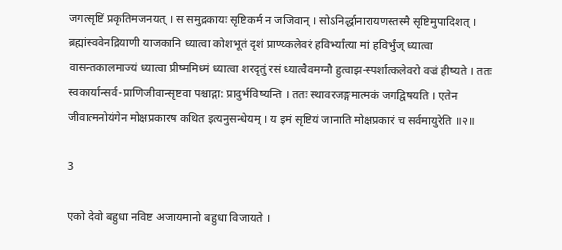जगत्सृष्टिं प्रकृतिमजनयत् । स समुद्रकायः सृष्टिकर्म न जजिवान् । सोऽनिर्द्धानारायणस्तस्मै सृष्टिमुपादिशत् । ब्रह्मांस्ववेनद्रियाणी याजकानि ध्यात्वा कोशभूतं दृशं प्राण्य्कलेवरं हविर्भ्यांत्या मां हविर्भुंज् ध्यात्वा वासन्तकालमाज्यं ध्यात्वा प्रीष्ममिध्मं ध्यात्वा शरदृतुं रसं ध्यात्वैवमग्नौ हुत्वाझ-स्पर्शात्कलेवरो वज्रं हीष्यते । ततः स्वकार्यान्सर्व-प्राणिजीवान्सृष्टवा पश्चाद्गा: प्रादुर्भविष्यन्ति । ततः स्थावरजङ्गमात्मकं जगद्विषयति । एतेन जीवात्मनोयंगेन मोक्षप्रकारष कथित इत्यनुसन्धेयम् । य इमं सृष्टियं जानाति मोक्षप्रकारं च सर्वमायुरेति ॥२॥

3

एको देवो बहुधा नविष्ट अजायमानो बहुधा विजायते ।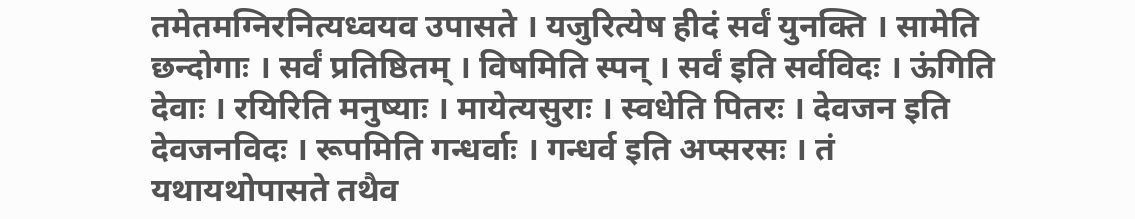तमेतमग्निरनित्यध्वयव उपासते । यजुरित्येष हीदं सर्वं युनक्ति । सामेति छन्दोगाः । सर्वं प्रतिष्ठितम् । विषमिति स्पन् । सर्वं इति सर्वविदः । ऊंगिति देवाः । रयिरिति मनुष्याः । मायेत्यसुराः । स्वधेति पितरः । देवजन इति देवजनविदः । रूपमिति गन्धर्वाः । गन्धर्व इति अप्सरसः । तं यथायथोपासते तथैव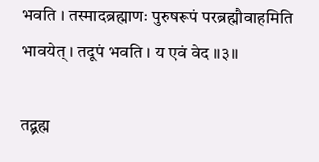भवति । तस्मादब्रह्माणः पुरुषरूपं परब्रह्मौवाहमिति भावयेत् । तदूपं भवति । य एवं वेद ॥३॥

तद्ब्रह्म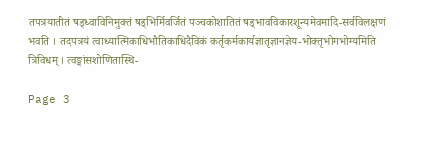तपत्रयातीतं षड्ध्वाविनिमुक्तं षड्भिर्मिवर्जितं पञ्चकोशातितं षड्भावविकारशून्यमेवमादि-सर्वविलक्षणं भवति । तदपत्रयं त्वाध्यात्मिकाधिभौतिकाधिदैविकं कर्तृकर्मकार्यज्ञातृज्ञानज्ञेय-भोक्तृभोगभोग्यमिति त्रिविधम् । त्वङ्मांसशोणितास्थि-

Page 3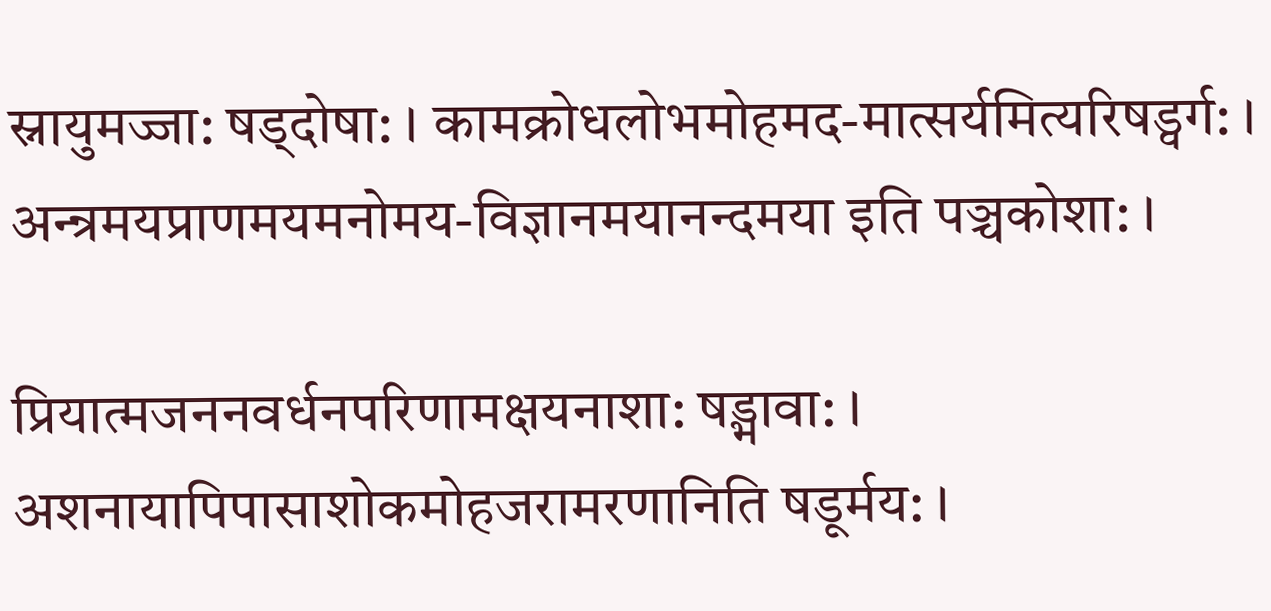स्नायुमज्जा: षड्दोषा: । कामक्रोधलोभमोहमद-मात्सर्यमित्यरिषड्वर्ग: । अन्न्रमयप्राणमयमनोमय-विज्ञानमयानन्दमया इति पञ्चकोशा: ।

प्रियात्मजननवर्धनपरिणामक्षयनाशा: षड्भावा: । अशनायापिपासाशोकमोहजरामरणानिति षडूर्मय: ।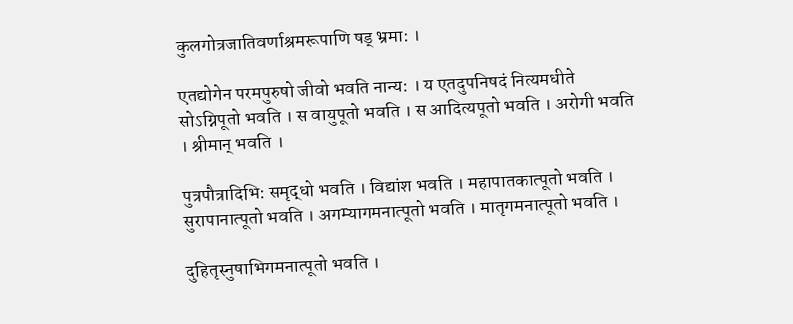कुलगोत्रजातिवर्णाश्रमरूपाणि षड् भ्रमा: ।

एतद्योगेन परमपुरुषो जीवो भवति नान्य: । य एतदुपनिषदं नित्यमधीते सोऽग्निपूतो भवति । स वायुपूतो भवति । स आदित्यपूतो भवति । अरोगी भवति । श्रीमान् भवति ।

पुत्रपौत्रादिभि: समृद्धो भवति । विद्यांश भवति । महापातकात्पूतो भवति । सुरापानात्पूतो भवति । अगम्यागमनात्पूतो भवति । मातृगमनात्पूतो भवति ।

दुहितृस्नुषाभिगमनात्पूतो भवति ।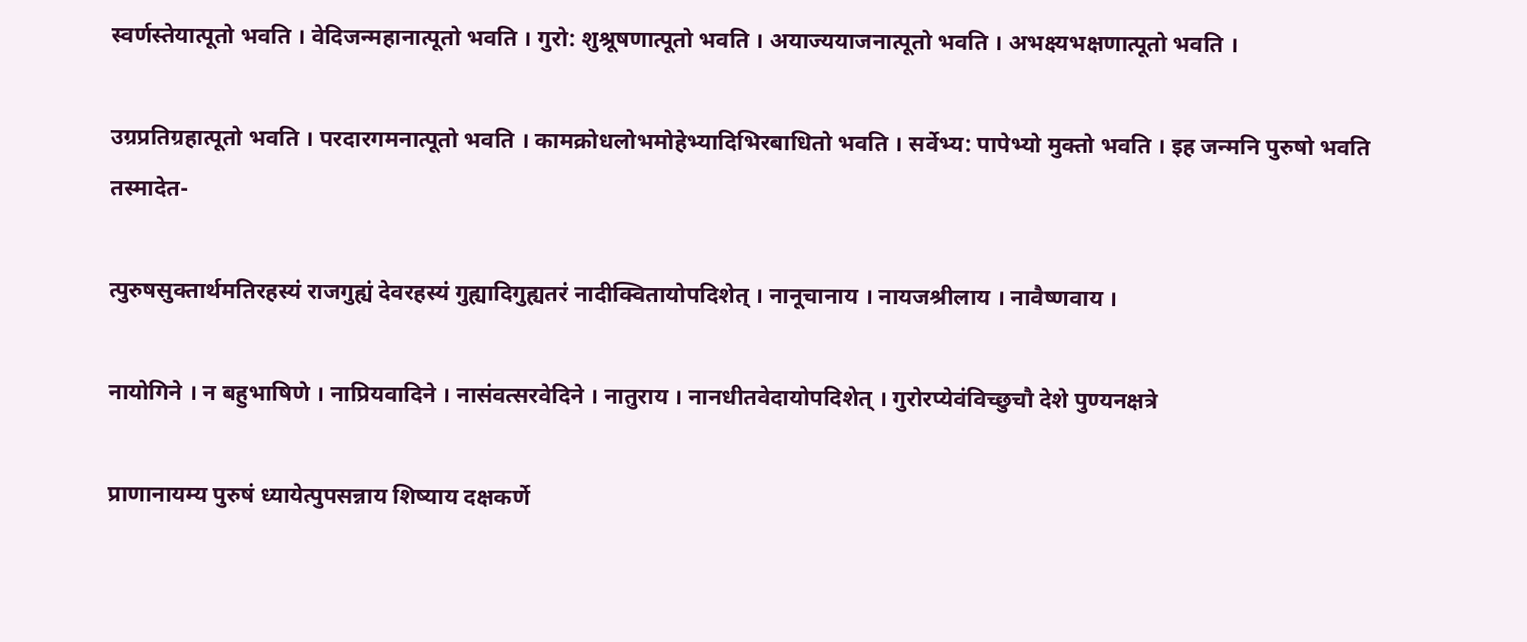स्वर्णस्तेयात्पूतो भवति । वेदिजन्महानात्पूतो भवति । गुरो: शुश्रूषणात्पूतो भवति । अयाज्ययाजनात्पूतो भवति । अभक्ष्यभक्षणात्पूतो भवति ।

उग्रप्रतिग्रहात्पूतो भवति । परदारगमनात्पूतो भवति । कामक्रोधलोभमोहेभ्यादिभिरबाधितो भवति । सर्वेभ्य: पापेभ्यो मुक्तो भवति । इह जन्मनि पुरुषो भवति तस्मादेत-

त्पुरुषसुक्तार्थमतिरहस्यं राजगुह्यं देवरहस्यं गुह्यादिगुह्यतरं नादीक्वितायोपदिशेत् । नानूचानाय । नायजश्रीलाय । नावैष्णवाय ।

नायोगिने । न बहुभाषिणे । नाप्रियवादिने । नासंवत्सरवेदिने । नातुराय । नानधीतवेदायोपदिशेत् । गुरोरप्येवंविच्छुचौ देशे पुण्यनक्षत्रे

प्राणानायम्य पुरुषं ध्यायेत्पुपसन्नाय शिष्याय दक्षकर्णे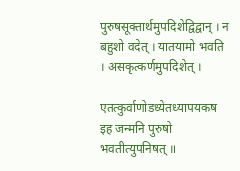पुरुषसूक्तार्थमुपदिशेद्विद्वान् । न बहुशो वदेत् । यातयामो भवति । असकृत्कर्णमुपदिशेत् ।

एतत्कुर्वाणोडध्येतध्यापयकष इह जन्मनि पुरुषो भवतीत्युपनिषत् ॥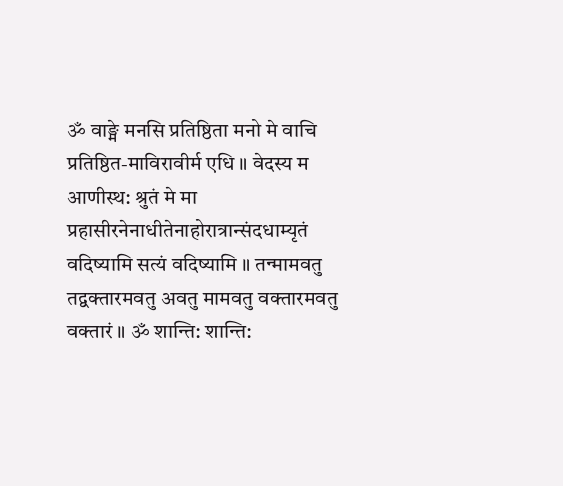ॐ वाङ्मे मनसि प्रतिष्ठिता मनो मे वाचि प्रतिष्ठित-माविरावीर्म एधि ॥ वेदस्य म आणीस्थ: श्रुतं मे मा प्रहासीरनेनाधीतेनाहोरात्रान्संदधाम्यृतं वदिष्यामि सत्यं वदिष्यामि ॥ तन्मामवतु तद्वक्तारमवतु अवतु मामवतु वक्तारमवतु वक्तारं ॥ ॐ शान्ति: शान्ति: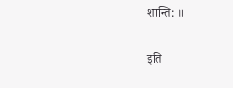शान्ति: ॥

इति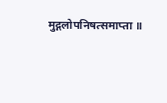मुद्गलोपनिषत्समाप्ता ॥